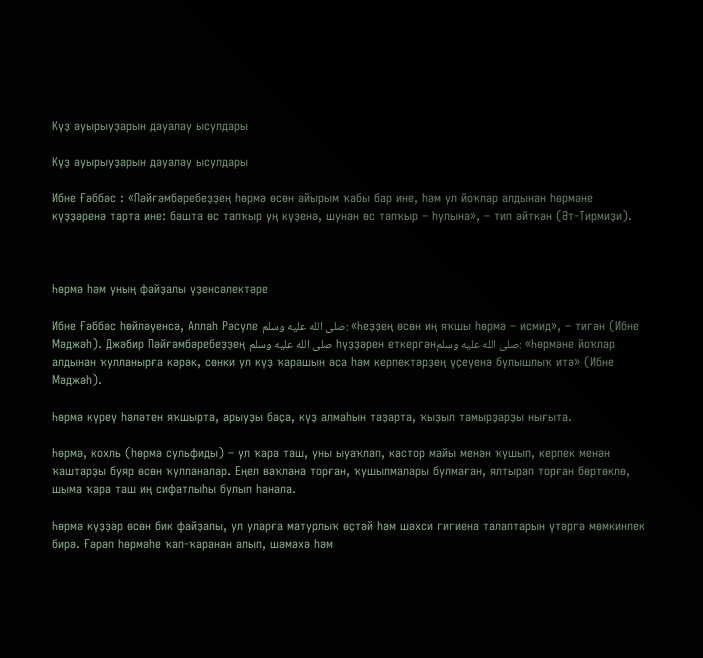Күҙ ауырыуҙарын дауалау ысулдары

Күҙ ауырыуҙарын дауалау ысулдары

Ибне Ғәббәс : «Пәйғәмбәребеҙҙең һөрмә өсөн айырым ҡабы бар ине, һәм ул йоҡлар алдынан һөрмәне күҙҙәренә тарта ине: башта өс тапҡыр уң күҙенә, шунан өс тапҡыр – һулына», – тип әйткән (Әт-Тирмиҙи).



Һөрмә һәм уның файҙалы үҙенсәлектәре

Ибне Ғәббәс һөйләүенсә, Аллаһ Рәсүле صلى الله عليه وسلم: «Һеҙҙең өсөн иң яҡшы һөрмә – исмид», – тигән (Ибне Мәджәһ). Джәбир Пәйғәмбәребеҙҙең صلى الله عليه وسلم һүҙҙәрен еткергәнصلى الله عليه وسلم: «Һөрмәне йоҡлар алдынан ҡулланырға кәрәк, сөнки ул күҙ ҡарашын аса һәм керпектәрҙең үҫеүенә булышлыҡ итә» (Ибне Мәджәһ).

Һөрмә күреү һәләтен яҡшырта, арыуҙы баҫа, күҙ алмаһын таҙарта, ҡыҙыл тамырҙарҙы нығыта.

Һөрмә, кохль (һөрмә сульфиды) – ул ҡара таш, уны ыуаҡлап, кастор майы менән ҡушып, керпек менән ҡаштарҙы буяр өсөн ҡулланалар. Еңел ваҡлана торған, ҡушылмалары булмаған, ялтырап торған бөртөклө, шыма ҡара таш иң сифатлыһы булып һанала.

Һөрмә күҙҙәр өсөн бик файҙалы, ул уларға матурлыҡ өҫтәй һәм шәхси гигиена талаптарын үтәргә мөмкинлек бирә. Ғәрәп һөрмәһе ҡап-ҡаранан алып, шәмәхә һәм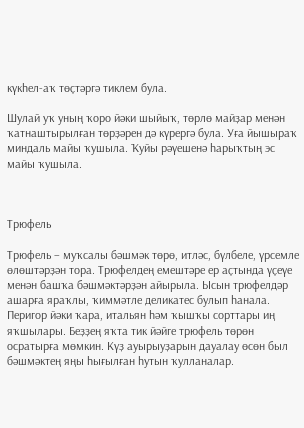күкһел-аҡ төҫтәргә тиклем була.

Шулай уҡ уның ҡоро йәки шыйыҡ, төрлө майҙар менән ҡатнаштырылған төрҙәрен дә күрергә була. Уға йышыраҡ миндаль майы ҡушыла. Ҡуйы рәүешенә һарыҡтың эс майы ҡушыла.



Трюфель

Трюфель – муҡсалы бәшмәк төрө, итләс, бүлбеле, үрсемле өлөштәрҙән тора. Трюфелдең емештәре ер аҫтында үҫеүе менән башҡа бәшмәктәрҙән айырыла. Ысын трюфелдәр ашарға яраҡлы, ҡиммәтле деликатес булып һанала. Перигор йәки ҡара, итальян һәм ҡышҡы сорттары иң яҡшылары. Беҙҙең яҡта тик йәйге трюфель төрөн осратырға мөмкин. Күҙ ауырыуҙарын дауалау өсөн был бәшмәктең яңы һығылған һутын ҡулланалар.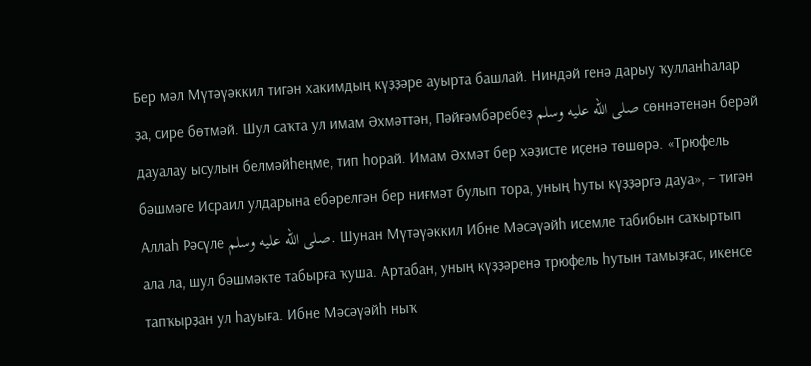Бер мәл Мүтәүәккил тигән хакимдың күҙҙәре ауырта башлай. Ниндәй генә дарыу ҡулланһалар ҙа, сире бөтмәй. Шул саҡта ул имам Әхмәттән, Пәйғәмбәребеҙ صلى الله عليه وسلم сөннәтенән берәй дауалау ысулын белмәйһеңме, тип һорай. Имам Әхмәт бер хәҙисте иҫенә төшөрә. «Трюфель бәшмәге Исраил улдарына ебәрелгән бер ниғмәт булып тора, уның һуты күҙҙәргә дауа», – тигән Аллаһ Рәсүле صلى الله عليه وسلم. Шунан Мүтәүәккил Ибне Мәсәүәйһ исемле табибын саҡыртып ала ла, шул бәшмәкте табырға ҡуша. Артабан, уның күҙҙәренә трюфель һутын тамыҙғас, икенсе тапҡырҙан ул һауыға. Ибне Мәсәүәйһ ныҡ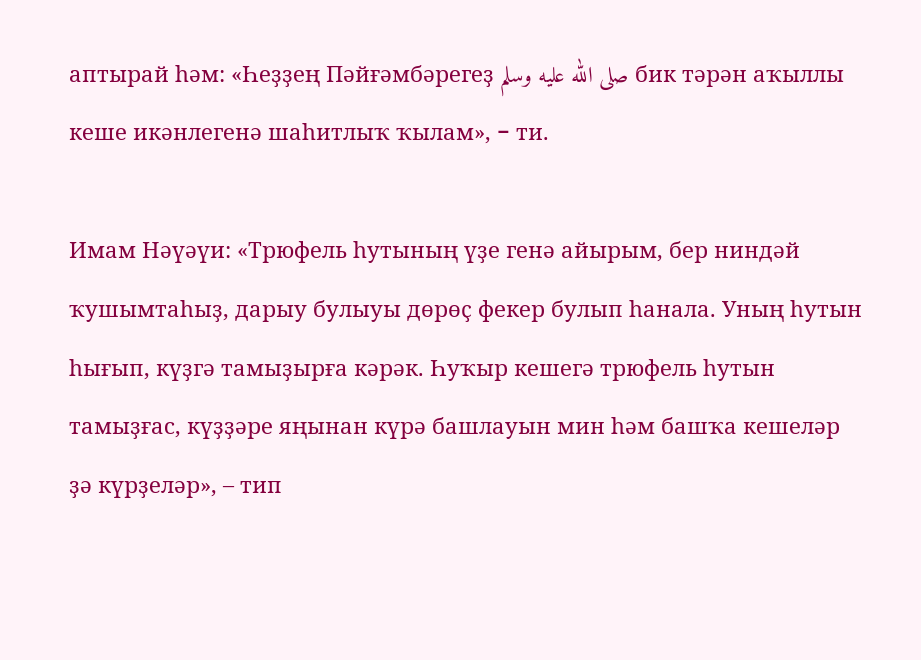аптырай һәм: «Һеҙҙең Пәйғәмбәрегеҙ صلى الله عليه وسلم бик тәрән аҡыллы кеше икәнлегенә шаһитлыҡ ҡылам», − ти.

Имам Нәүәүи: «Трюфель һутының үҙе генә айырым, бер ниндәй ҡушымтаһыҙ, дарыу булыуы дөрөҫ фекер булып һанала. Уның һутын һығып, күҙгә тамыҙырға кәрәк. Һуҡыр кешегә трюфель һутын тамыҙғас, күҙҙәре яңынан күрә башлауын мин һәм башҡа кешеләр ҙә күрҙеләр», – тип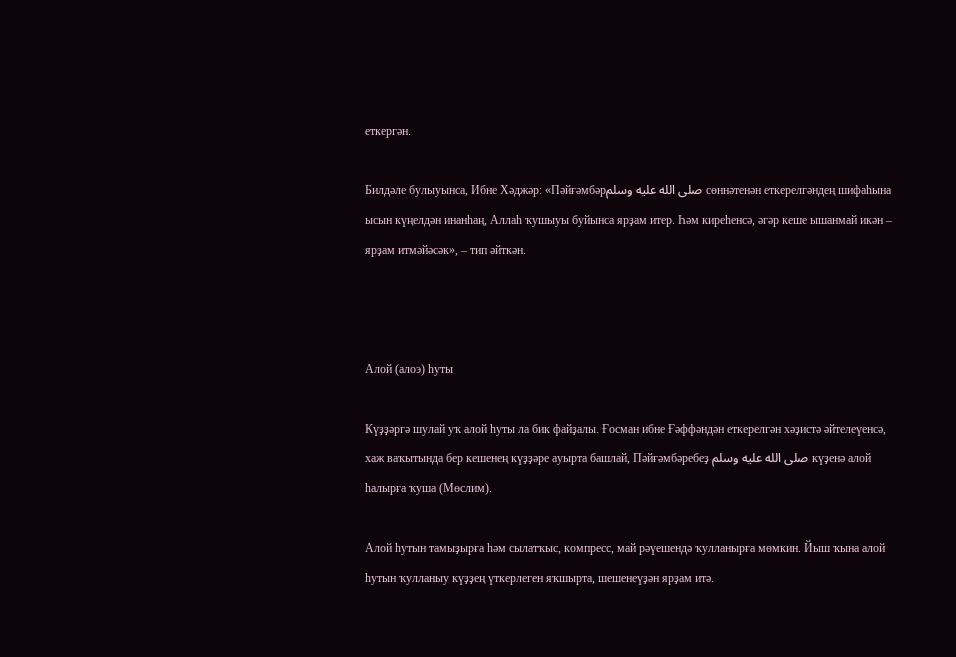еткергән.

Билдәле булыуынса, Ибне Хәджәр: «Пәйғәмбәрصلى الله عليه وسلم сөннәтенән еткерелгәндең шифаһына ысын күңелдән инанһаң, Аллаһ ҡушыуы буйынса ярҙам итер. Һәм киреһенсә, әгәр кеше ышанмай икән – ярҙам итмәйәсәк», – тип әйткән.



Алой (алоэ) һуты

Күҙҙәргә шулай уҡ алой һуты ла бик файҙалы. Ғосман ибне Ғәффәндән еткерелгән хәҙистә әйтелеүенсә, хаж ваҡытында бер кешенең күҙҙәре ауырта башлай, Пәйғәмбәребеҙ صلى الله عليه وسلم күҙенә алой һалырға ҡуша (Мөслим).

Алой һутын тамыҙырға һәм сылатҡыс, компресс, май рәүешендә ҡулланырға мөмкин. Йыш ҡына алой һутын ҡулланыу күҙҙең үткерлеген яҡшырта, шешенеүҙән ярҙам итә.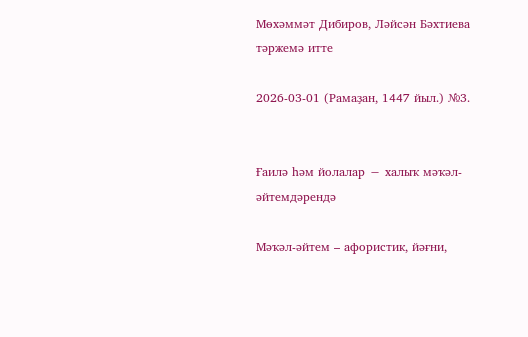Мөхәммәт Дибиров, Ләйсән Бәхтиева тәржемә итте

2026-03-01 (Рамаҙан, 1447 йыл.) №3.


Ғаилә һәм йолалар − халыҡ мәҡәл-әйтемдәрендә

Мәҡәл-әйтем – афористик, йәғни,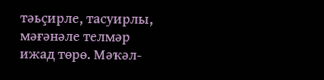тәьҫирле, тасуирлы, мәғәнәле телмәр ижад төрө. Мәҡәл-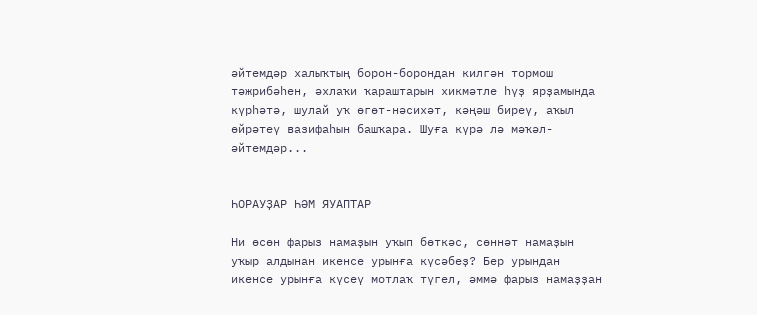әйтемдәр халыҡтың борон-борондан килгән тормош тәжрибәһен, әхлаҡи ҡараштарын хикмәтле һүҙ ярҙамында күрһәтә, шулай уҡ өгөт-нәсихәт, кәңәш биреү, аҡыл өйрәтеү вазифаһын башҡара. Шуға күрә лә мәҡәл-әйтемдәр...


ҺОРАУҘАР ҺӘМ ЯУАПТАР

Ни өсөн фарыз намаҙын уҡып бөткәс, сөннәт намаҙын уҡыр алдынан икенсе урынға күсәбеҙ? Бер урындан икенсе урынға күсеү мотлаҡ түгел, әммә фарыз намаҙҙан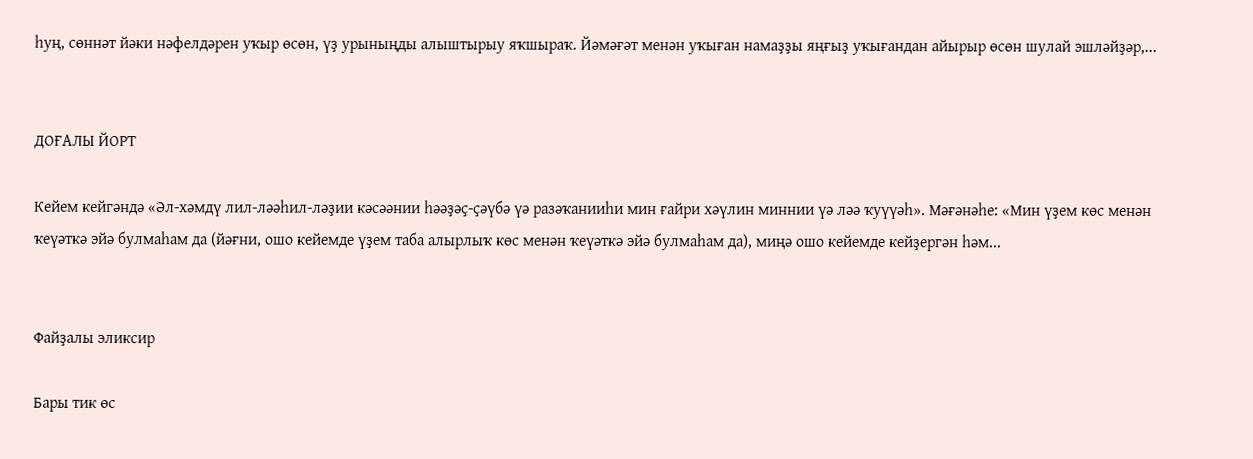һуң, сөннәт йәки нәфелдәрен уҡыр өсөн, үҙ урыныңды алыштырыу яҡшыраҡ. Йәмәғәт менән уҡыған намаҙҙы яңғыҙ уҡығандан айырыр өсөн шулай эшләйҙәр,...


ДОҒАЛЫ ЙОРТ

Кейем кейгәндә «Әл-хәмдү лил-ләәһил-ләҙии кәсәәнии һәәҙәҫ-ҫәүбә үә разәҡанииһи мин ғайри хәүлин миннии үә ләә ҡуүүәһ». Мәғәнәһе: «Мин үҙем көс менән ҡеүәткә эйә булмаһам да (йәғни, ошо кейемде үҙем таба алырлыҡ көс менән ҡеүәткә эйә булмаһам да), миңә ошо кейемде кейҙергән һәм...


Файҙалы эликсир

Бары тик өс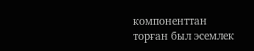компоненттан торған был эсемлек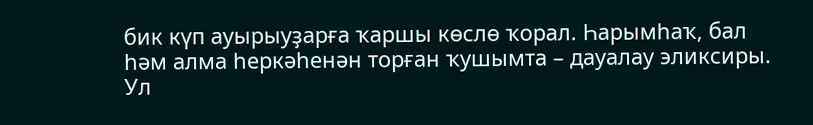бик күп ауырыуҙарға ҡаршы көслө ҡорал. Һарымһаҡ, бал һәм алма һеркәһенән торған ҡушымта – дауалау эликсиры. Ул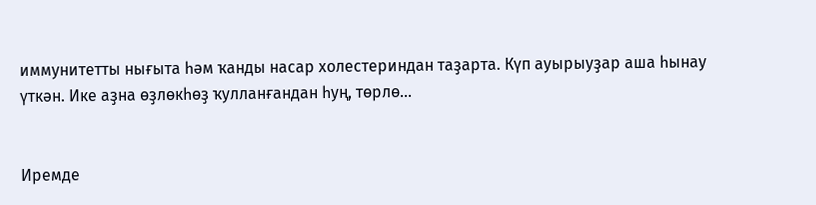иммунитетты нығыта һәм ҡанды насар холестериндан таҙарта. Күп ауырыуҙар аша һынау үткән. Ике аҙна өҙлөкһөҙ ҡулланғандан һуң, төрлө...


Иремде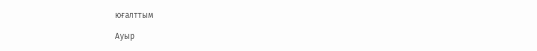юғалттым

Ауыр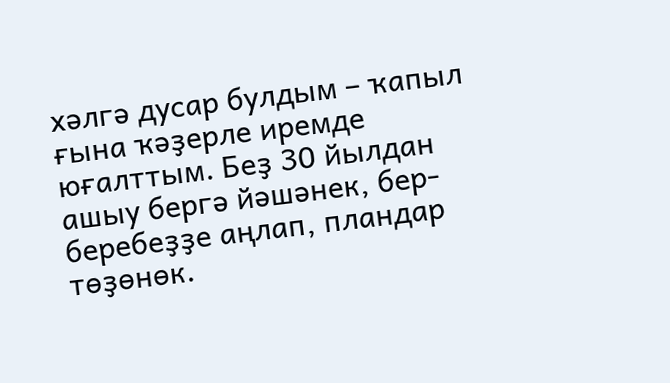хәлгә дусар булдым – ҡапыл ғына ҡәҙерле иремде юғалттым. Беҙ 30 йылдан ашыу бергә йәшәнек, бер-беребеҙҙе аңлап, пландар төҙөнөк.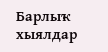Барлыҡ хыялдар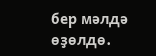бер мәлдә өҙөлдө.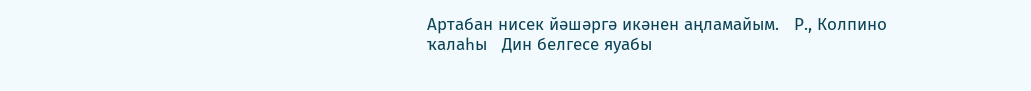Артабан нисек йәшәргә икәнен аңламайым.   Р., Колпино ҡалаһы   Дин белгесе яуабы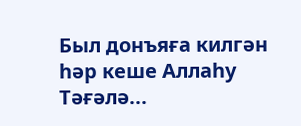Был донъяға килгән һәр кеше Аллаһу Тәғәлә...